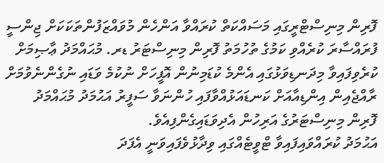ފޮރިން މިނިސްޓްރީގައި މަސައްކަތް ކުރައްވާ އަންހެން މުވައްޒަފުންތަކަކަށް ޖިންސީ ފުރައްސާރަ ކުރެއްވި ކަމުގެ ތުހުމަތު ފޮރިން މިނިސްޓަރު ޑރ. މުޙައްމަދު ޢާޞިމަށް ކުރެވިފައިވާ މިދަނޑިވަޅުގައި އެންމެ ކުޑަމިނުން އޮފީހަށް ނުކުމެ ވަޑައި ނުގެންނެވުމަށް ރާއްޖެއިން އިންޑިއާއަށް ކަނޑައަޅުއްވާފައި ހުންނަވާ ސަފީރު އަޙުމަދު މުޙައްމަދު ފޮރިން މިނިސްޓަރުގެ އަރިހުން އެދިވަޑައިގެންފިއެވެ.
އަޙުމަދު ކުރައްވައިފައިވާ ޓްވީޓެއްގައި ވިދާޅުވެފައިވަނީ އެފަދަ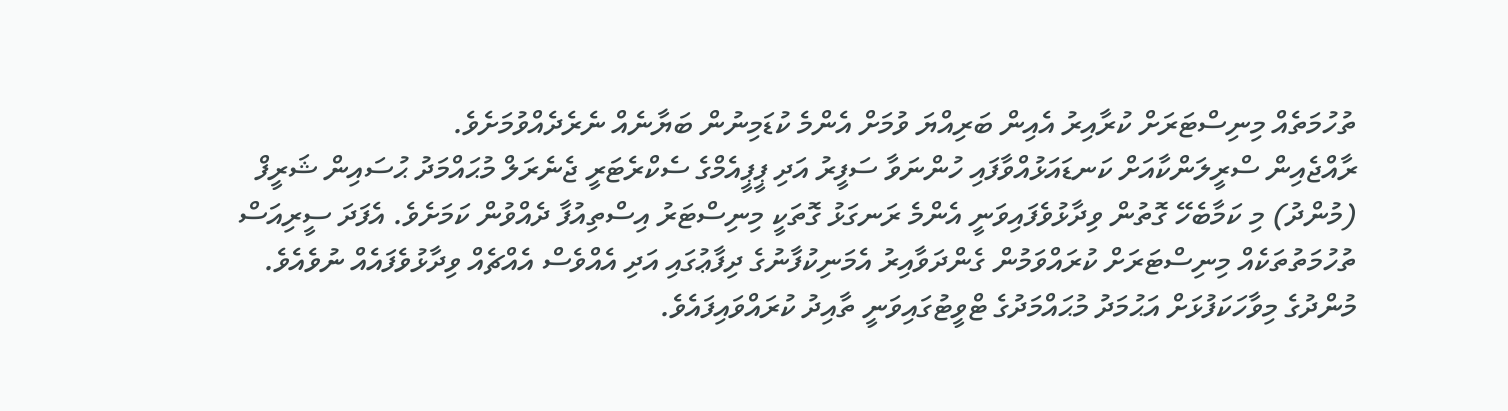ތުހުމަތެއް މިނިސްޓަރަށް ކުރާއިރު އެއިން ބަރިއްޔަ ވުމަށް އެންމެ ކުޑަމިނުން ބަޔާނެއް ނެރެދެއްވުމަށެވެ.
ރާއްޖެއިން ސްރީލަންކާއަށް ކަނޑައަޅުއްވާފައި ހުންނަވާ ސަފީރު އަދި ޕީޕީއެމްގެ ސެކްރެޓަރީ ޖެނެރަލް މުޙައްމަދު ޙުސައިން ޝަރީފް (މުންދު) މި ކަމާބެހޭ ގޮތުން ވިދާޅުވެފައިވަނީ އެންމެ ރަނގަޅު ގޮތަކީ މިނިސްޓަރު އިސްތިއުފާ ދެއްވުން ކަމަށެވެ. އެފަދަ ސީރިއަސް ތުހުމަތުތަކެއް މިނިސްޓަރަށް ކުރައްވަމުން ގެންދަވާއިރު އެމަނިކުފާނުގެ ދިފާޢުގައި އަދި އެއްވެސް އެއްޗެއް ވިދާޅުވެފައެއް ނުވެއެވެ.
މުންދުގެ މިވާހަކަފުޅަށް އަޙުމަދު މުޙައްމަދުގެ ޓްވީޓުގައިވަނީ ތާއިދު ކުރައްވައިފައެވެ.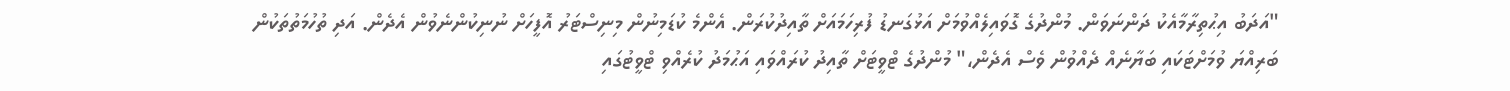"އަދަބު އިޙުތިރާމާއެކު ދަންނަވަން. މުންދުގެ ގޮވައިލެއްވުމަށް އަޅުގަނޑު ފުރިހަމައަށް ތާއިދުކުރަން. އެންމެ ކުޑަމިނުން މިނިސްޓަރު އޮފީހަށް ނުނިކުންނެވުން އެދެން. އަދި ތުހުމަތުތަކުން ބަރިއްޔަ ވުމަށްޓަކައި ބަޔާނެއް ދެއްވުން ވެސް އެދެން،" މުންދުގެ ޓްވީޓަށް ތާއިދު ކުރައްވައި އަޙުމަދު ކުރެއްވި ޓްވީޓުގައި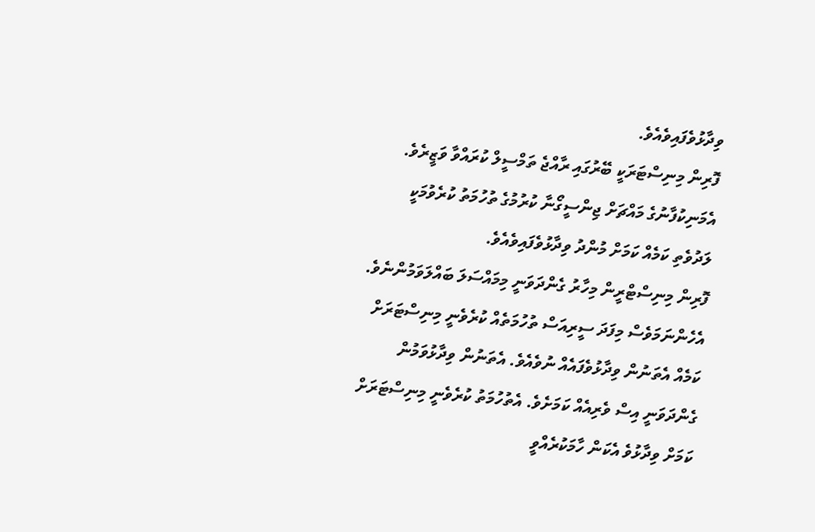ވިދާޅުވެފައިވެއެވެ.
ފޮރިން މިނިސްޓަރަކީ ބޭރުގައި ރާއްޖެ ތަމްސީލް ކުރައްވާ ވަޒީރެވެ. އެމަނިކުފާނުގެ މައްޗަށް ޖިންސީގޯނާ ކުރުމުގެ ތުހުމަތު ކުރެވުމަކީ ލަދުވެތި ކަމެއް ކަމަށް މުންދު ވިދާޅުވެފައިވެއެވެ.
ފޮރިން މިނިސްޓްރީން މިހާރު ގެންދަވަނީ މިމައްސަލަ ބައްލަވަމުންނެވެ. އެހެންނަމަވެސް މިފަދަ ސީރިއަސް ތުހުމަތެއް ކުރެވެނީ މިނިސްޓަރަށް ކަމެއް އެތަނުން ވިދާޅުވެފައެއް ނުވެއެވެ. އެތަނުން ވިދާޅުވަމުން ގެންދަވަނީ އިސް ވެރިއެއް ކަމަށެވެ. އެތުހުމަތު ކުރެވެނީ މިނިސްޓަރަށް ކަމަށް ވިދާޅުވެ އެކަން ހާމަކުރެއްވީ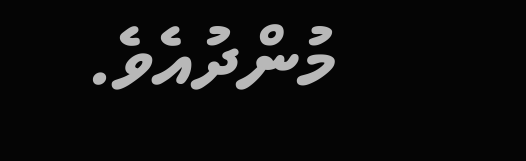މުންދުއެވެ.